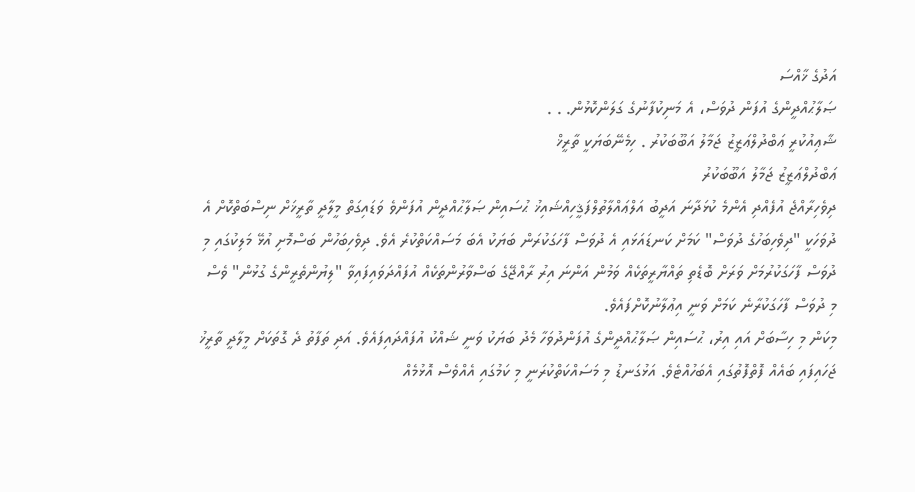އަދުގެ ޚާއްސަ
ޞަލާޙުއްދީންގެ އުފަން ދުވަސް، އެ މަނިކުފާނުގެ ގަލަންކޮޅުން. . .
ޝާޢިއުކުރީ ޢަބްދުލްޢަޒީޒު ޖަމާލު އަބޫބަކުރު . ހިމެނޭބަޔަކީ ތާރީޚް
ޢަބްދުލްޢަޒީޒު ޖަމާލު އަބޫބަކުރު
ދިވެހިރާއްޖެ އުފެއްދި އެންމެ ކުޅަދާނަ އަދީބު އަލްޢައްލާތުލްފަޤީހިއްޝައިޚު ޙުސައިން ޞަލާޙުއްދީން އުފަންވެ ވަޑައިގަތް މީލާދީ ތާރީޚަށް ނިސްބަތްކޮށް އެ ދުވަހަކީ "ދިވެހިބަހުގެ ދުވަސް" ކަމަށް ކަނޑައަޅައި އެ ދުވަސް ފާހަގަކުރަން ބަޔަކު އެބަ މަސައްކަތްކުރެ އެވެ. ދިވެހިބަހުން ބަސްމޮށި އުޅޭ މަލިކުގައި މި ދުވަސް ފާހަގަކުރުމަށް ވަރަށް ބޮޑެތި ތައްޔާރީތަކެއް ވަމުން އަންނަ އިރު ރާއްޖޭގެ ބަސްވާރުންތަކެއް އުފައްދަވައިފައިވާ "ލިޔުންތެރީންގެ ގުޅުން" ވެސް މި ދުވަސް ފާހަގަކުރާނެ ކަމަށް ވަނީ އިޢުލާނުކޮށްފައެވެ.
މިކަން މި ހިސާބަށް އައި އިރު، ޙުސައިން ޞަލާޙުއްދީންގެ އުފަންދުވަހާ މެދު ބަޔަކު ވަނީ ޝައްކު އުފައްދައިފައެވެ. އަދި ތަފާތު ދެ ގޮތަކަށް މީލާދީ ތާރީޚު ޖަހައިފައި ބައެއް ފޮތްފޮތުގައި އެބަހުއްޓެވެ. އަޅުގަނޑު މި މަސައްކަތްކުރަނީ މި ކަމުގައި އެއްވެސް އޮޅުމެއް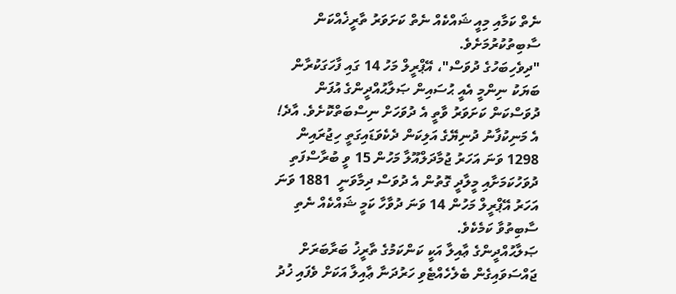ނެތް ކަމާއި މިއީ ޝައްކެއް ނެތް ކަށަވަރު ތާރީޚެއްކަން ސާބިތުކުރުމަށެވެ.
"ދިވެހިބަހުގެ ދުވަސް"، އޭޕްރީލް މަހު 14 ގައި ފާހަގަކުރާން ބަޔަކު ނިންމީ އެއީ ޙުސައިން ޞަލާޙުއްދީންގެ އުފަން ދުވަސްކަން ކަށަވަރު ވާތީ އެ ދުވަހަށް ނިސްބަތްކޮށެވެ. އާދެ! އެ މަނިކުފާނު ދުނިޔޭގެ އަލިކަން ދެކެވަޑައިގަތީ ހިޖުރައިން 1298 ވަނަ އަހަރު ޖުމާދަލްއޫލާ މަހުން 15 ވީ ބުރާސްފަތި ދުވަހުކަމަށާއި މީލާދީ ގޮތުން އެ ދުވަސް ދިމާވަނީ  1881 ވަނަ އަހަރު އޭޕްރީލް މަހުން 14 ވަނަ ދުވާހާ ކަމީ ޝައްކެއް ނެތި ސާބިތުވާ ކަމެކެވެ.
ޞަލާޙުއްދީންގެ ޢާއިލާ އަކީ ކަންކަމުގެ ތާރީޚު ބަރާބަރަށް ޖައްސަވައިގެން ބެލެހެއްޓެވި ހަރުދަނާ ޢާއިލާ އަކަށް ވެފައި ޚުދު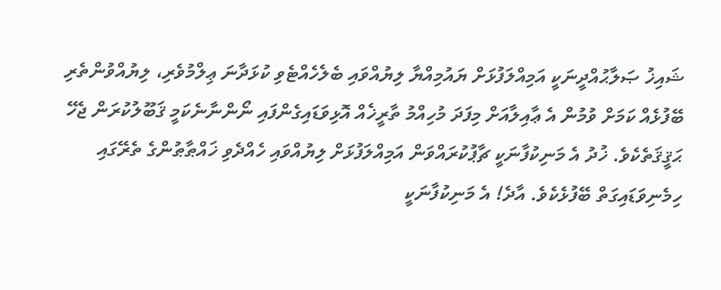ޝައިޚު ޞަލާޙުއްދީނަކީ އަމިއްލަފުޅަށް ޔައުމިއްޔާ ލިޔުއްވައި ބެލެހެއްޓެވި ކުޅަދާނަ ޢިލްމުވެރި، ލިޔުއްވުންތެރި ބޭފުޅެއް ކަމަށް ވުމުން އެ ޢާއިލާއަށް މިފަދަ މުހިއްމު ތާރީޚެއް އޮޅިވަޑައިގެންފައި ނޯންނާނެކަމީ ޤަބޫލުކުރަން ޖެހޭ ޙަޤީޤަތެކެވެ. ޚުދު އެ މަނިކުފާނަކީ ޗާޕުކުރައްވަން އަމިއްލަފުޅަށް ލިޔުއްވައި ހެއްދެވި ޚައްޠާޠުންގެ ތެރޭގައި ހިމެނިވަޑައިގަތް ބޭފުޅެކެވެ. އާދެ! އެ މަނިކުފާނަކީ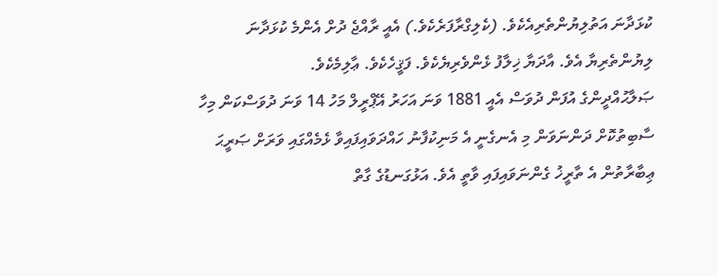ކުޅަދާނަ އަތުލިޔުންތެރިއެކެވެ. (ކެލިގްރާފަރެކެވެ.) އެއީ ރާއްޖެ ދުށް އެންމެ ކުޅަދާނަ ލިޔުންތެރިޔާ އެވެ. އާދަޔާ ޚިލާފު ޅެންވެރިޔެކެވެ. ފަޤީހެކެވެ. ޢާލިމެކެވެ.
ޞަލާޙުއްދީންގެ އުފަން ދުވަސް އެއީ 1881 ވަނަ އަހަރު އޭޕްރީލް މަހު 14 ވަނަ ދުވަސްކަން މިހާ ސާބިތުކޮށް ދަންނަވަން މި އެނގެނީ އެ މަނިކުފާނު ހައްދަވައިފައިވާ ޅެމެއްގައި ވަރަށް ޞަރީޙަ ޢިބާރާތުން އެ ތާރީޚު ގެންނަވައިފައި ވާތީ އެވެ. އަޅުގަނޑުގެ ގާތް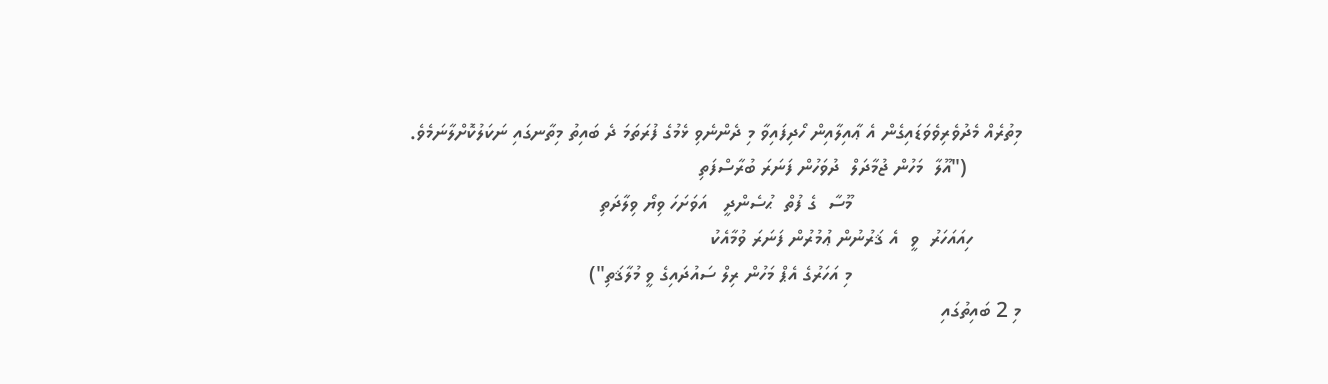މިތުރެއް މެދުވެރިވެވަޑައިގެން އެ ޢާއިލާއިން ހޯދިފައިވާ މި ދެންނެވި ޅެމުގެ ފުރަތަމަ ދެ ބައިތު މިތާނގައި ނަކަލުކޮށްލާނަމެވެ.
          ("އޫލާ  މަހުން ޖުމާދަލް  ދުވަހުން ފަނަރަ ބުރާސްފަތި
                               މޫސާ  ގެ ފުތް  ޙުސެންދީ   އަވަށަހަ ވިޔޯ ވިލާދަތި
         ހިއައަހަރު  ވީ  އެ ޤަރުނުން ޢުމުރުން ފަނަރަ ވުމާއެކު
                               މި އަހަރުގެ އެޕް މަހުން ރިލް ސައުދައިގެ ވީ މުލާޤަތި")
މި 2 ބައިތުގައި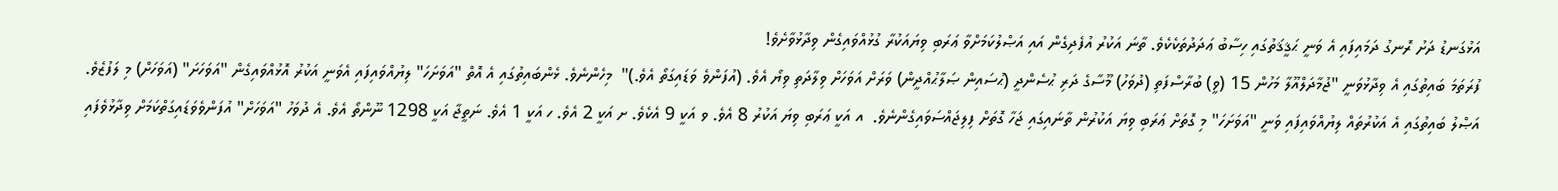އަޅުގަނޑު ދަށު ރޮނގު ދަމައިފައި އެ ވަނީ ޙަޤީޤަތުގައި ހިސާބު ޢަދަދުތަކެކެވެ. ތާނަ އަކުރު އުފެދިގެން އައި އަޞްލުކަމަށްވާ ޢަރަބި ވިޔައަކުރާ ގުޅުއްވައިގެން ވިދާޅުވާށެވެ!
ފުރަތަމަ ބައިތުގައި އެ ވިދާޅުވަނީ "ޖުމާދަލްއޫލާ މަހުން 15 (ވީ) ބުރާސްފަތި (ދުވަހު) މޫސާގެ ދަރި ޙުސެންދީ (ޙުސައިން ޞަލާޙުއްދީން) ވަރަށް އަވަހަށް ވިލާދަތި ވިޔޯ އެވެ. (އުފަންވެ ވަޑައިގަތޯ އެވެ.)"  މިހެންނެވެ. ޅެންބައިތުގައި އެ އޮތް "އަވަށަހަ" ލިޔުއްވައިފައި އެވަނީ އަކުރު އޮޅުއްވައިގެން "އަވަހަށަ" (އަވަހަށް) މި ލަފުޒެވެ. އަޞްލު ބައިތުގައި އެ އަކުރުތައް ލިޔުއްވައިފައި ވަނީ "އަވަށަހަ" މި ގޮތަށް ޢަރަބި ވިޔަ އަކުރުން ތާނައިގައި ޖަހާ ގޮތަށް ފިލިޖައްސަވައިގެންނެވެ.  އ އަކީ ޢަރަބި ވިޔަ އަކުރު 8 އެވެ. ވ އަކީ 9 އެކެވެ. ށ އަކީ 2 އެވެ. ހ އަކީ 1 އެވެ. ނަތީޖާ އަކީ 1298 ނޫންތޯ އެވެ. އެ ދުވަހު "އަވަހަށް" އުފަންވެވަޑައިގަތްކަމަށް ވިދާޅުވެފައި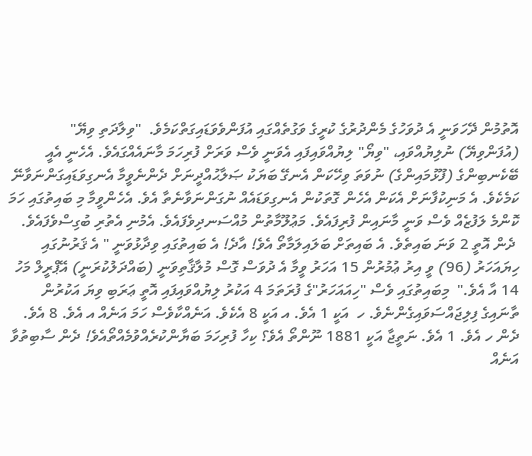އޮތުމުން ދޭހަވަނީ އެ ދުވަހުގެ މެންދުރުގެ ކުރީގެ ވަގުތެއްގައި އުފަންވެވަޑައިގަތްކަމެވެ.  "ވިލާދަތި ވިޔޭ"  (އުފަންވިޔޭ) ނުލިޔުއްވައި، "ވިޔޯ" ލިޔުއްވައިފައި އެވަނީ ވެސް ވަރަށް ފުރިހަމަ މާނައެއްގައެވެ. އެހެނީ އެއީ ބޭކެނބިންގެ (ފޫޅުމައިންގެ) ނުވަތަ ވިހޭކަން އެނގޭ ބަޔަކު ޞަލާޙުއްދީނަށް ދެންނެވީމާ އެނގިވަޑައިގަންނަވާނޭ ކަމެކެވެ. އެ މަނިކުފާނަށް އެކަން އެހެން ގޮތަކުން އެނގިވަޑައެއް ނުގަންނަވާނެތާ އެވެ. އެހެންވީމާ މި ބައިތުގައި ހަމަ ކޮންމެ ލަފުޒެއް ވެސް ވަނީ މާނައިން ފުރިފައެވެ. މަޢުލޫމާތުން މުއްސަނދިވެފައެވެ. އެމުނި އެތުރި ބުގިސްވެފައެވެ.
 ދެން އޮތީ 2 ވަނަ ބައިތެވެ. އެ ބައިތަށް ބަލައިލަމާތޯ އެވެ! އާދެ! އެ ބައިތުގައި ވިދާޅުވަނީ " އެ ޤަރުނުގައި ހިޔައަހަރު (96) ވީ އިރު ޢުމުރުން 15 އަހަރު ވީމާ އެ ދުވަސް ގޮސް މުލާޤާތިވަނީ (ބައްދަލުކުރަނީ) އޭޕްރީލް މަހު 14 އާ އެވެ."  މިބައިތުގައި ވެސް "ހިއައަހަރު"ގެ ފުރަތަމަ 4 އަކުރު ލިޔުއްވައިފައި އޮތީ ޢަރަބި ވިޔަ އަކުރުން ތާނައިގެ ފިލިޖައްސަވައިގެންނެވެ. ހ  އަކީ 1 އެވެ. އ އަކީ 8 އެކެވެ. އަނެއްކާވެސް ހަމަ އަނެއް އ އެވެ. 8 އެވެ. ދެން ހ އެވެ. 1 އެވެ. ނަތީޖާ އަކީ 1881 ނޫންތޯ އެވެ؟ ކިހާ ފުރިހަމަ ބަޔާންކުރެއްވުމެއްތޯއެވެ! ދެން ސާބިތުވާ އަނެއް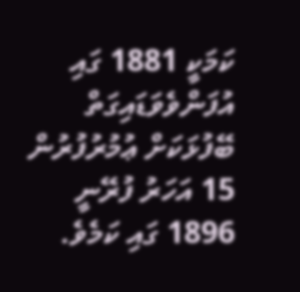ކަމަކީ 1881 ގައި އުފަންވެވަޑައިގަތް ބޭފުޅަކަށް ޢުމުރުފުރުން 15 އަހަރު ފުރޭނީ 1896 ގައި ކަމެވެ.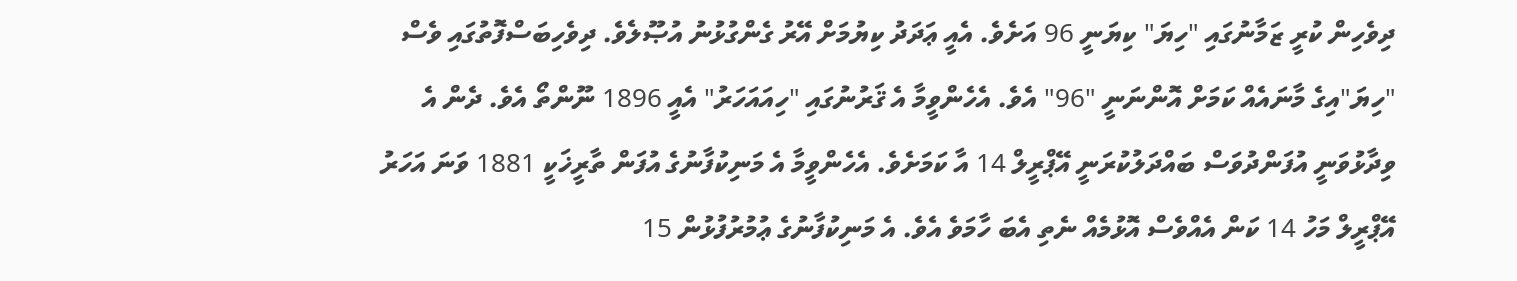ދިވެހިން ކުރީ ޒަމާނުގައި "ހިޔަ" ކިޔަނީ 96 އަށެވެ. އެއީ ޢަދަދު ކިޔުމަށް އޭރު ގެންގުޅުނު އުޞޫލެވެ. ދިވެހިބަސްފޮތުގައި ވެސް "ހިޔަ"އިގެ މާނައެއް ކަމަށް އޮންނަނީ "96" އެވެ. އެހެންވީމާ އެ ޤަރުނުގައި "ހިއައަހަރު" އެއީ 1896 ނޫންތޯ އެވެ. ދެން އެ ވިދާޅުވަނީ އުފަންދުވަސް ބައްދަލުކުރަނީ އޭޕްރީލް 14 އާ ކަމަށެވެ. އެހެންވީމާ އެ މަނިކުފާނުގެ އުފަން ތާރީޚަކީ 1881 ވަނަ އަހަރު އޭޕްރީލް މަހު 14 ކަން އެއްވެސް އޮޅުމެއް ނެތި އެބަ ހާމަވެ އެވެ. އެ މަނިކުފާނުގެ ޢުމުރުފުޅުން 15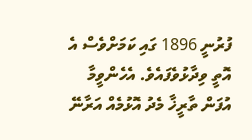ފުރުނީ 1896 ގައި ކަމަށްވެސް އެ އޮތީ ވިދާޅުވެފައެވެ. އެހެންވީމާ އުފަން ތާރީޚާ މެދު އޮޅުމެއް އަރާނޭ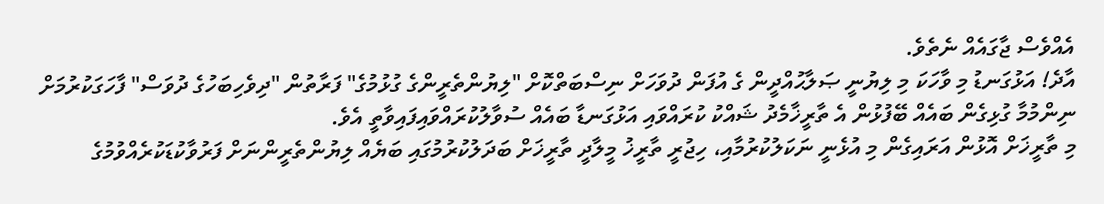އެއްވެސް ޖާގައެއް ނެތެވެ.
އާދެ! އަޅުގަނޑު މި ވާހަކަ މި ލިޔުނީ ޞަލާޙުއްދީން ގެ އުފަން ދުވަހަށް ނިސްބަތްކޮށް "ލިޔުންތެރީންގެ ގުޅުމުގެ" ފަރާތުން "ދިވެހިބަހުގެ ދުވަސް" ފާހަގަކުރުމަށް ނިންމުމާ ގުޅިގެން ބައެއް ބޭފުޅުން އެ ތާރީޚާމެދު ޝައްކު ކުރައްވައި އަޅުގަނޑާ ބައެއް ސުވާލުކުރައްވައިފައިވާތީ އެވެ.
މި ތާރީޚަށް އޮޅުން އަރައިގެން މި އުޅެނީ ނަކަލުކުރުމާއި، ހިޖުރީ ތާރީޚު މީލާދީ ތާރީޚަށް ބަދަލުކުރުމުގައި ބަޔެއް ލިޔުންތެރީންނަށް ފަރުވާކުޑަކުރެއްވުމުގެ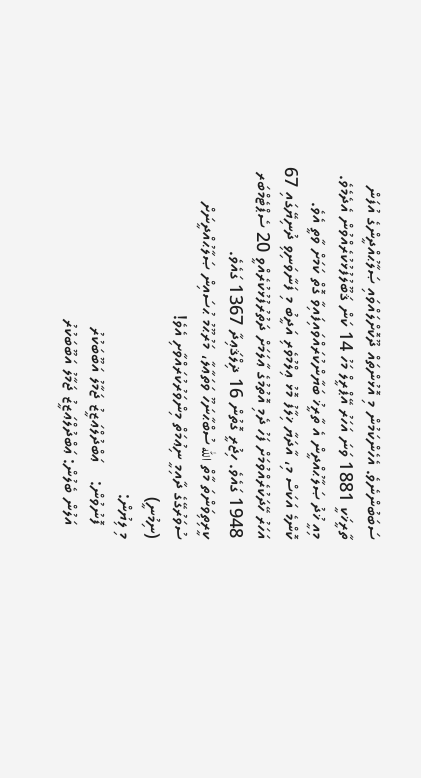ސަބަބުންނެވެ. އެހެންކަމުން މި އޮޅުންތައް ދޫކޮށްލައްވައި ޞަލާޙުއްދީންގެ އުފަން ތާރީޚަކީ 1881 ވަނަ އަހަރު އޭޕްރީލް މަހު 14 ކަން ޤަބޫލުފުޅުކުރެއްވުން އެދެމެވެ. މިއީ ޚުދު ޞަލާޙުއްދީން އެ ތާރީޚު ބަޔާންކުރައްވައިފައިވާ ގޮތް ކަމަށް ވާތީ އެވެ.
ކޮންމެ އަކަސް މި، އާދަޔާ ޚިލާފު މޮޅު ޢިލްމުވެރި އަދީބު މި ފަނާވަނިވި ދުނިޔޭގައި 67 އަހަރު ހޭދަކުރެއްވުމަށް ފަހު ދެމި އޮތުމުގެ ޢާލަމަށް ދަތުރުފުޅުކުރެއްވީ 20 ސެޕްޓެމްބަރ 1948 ގައެވެ. ހިޖުރީ ގޮތުން 16 ޛިލްޤަޢިދާ 1367 ގައެވެ.
ކީރިތިވަންތަ މާތް الله ސުބްޙާނަހޫ ވަތަޢާލާ، މަރުޙޫމު ޙުސައިން ޞަލާޙުއްދީނަށް ސުވަރުގޭގެ ދާއިމީ ނިޢުމަތް މިންވަރުކުރައްވާށި އެވެ!
(ނިމުނީ)
މި ލިޔުން:
   ފޮނުވުން:    ޢަބްދުލްޢަޒީޒު ޖަމާލު އަބޫބަކުރު
   އަލުން ބެލުން: ޢަބްދުލްޢަޒީޒު ޖަމާލު އަބޫބަކުރު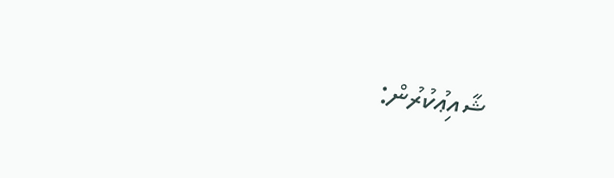ޝާއިޢުކުރުން: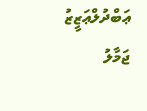ޢަބްދުލްޢަޒީޒު ޖަމާލު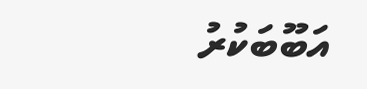އަބޫބަކުރު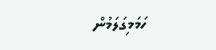ހަމަމިގަލަމުން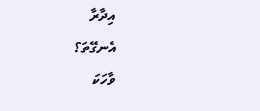އިދާރާ
އެނގޭތަ؟
ވާހަކަ